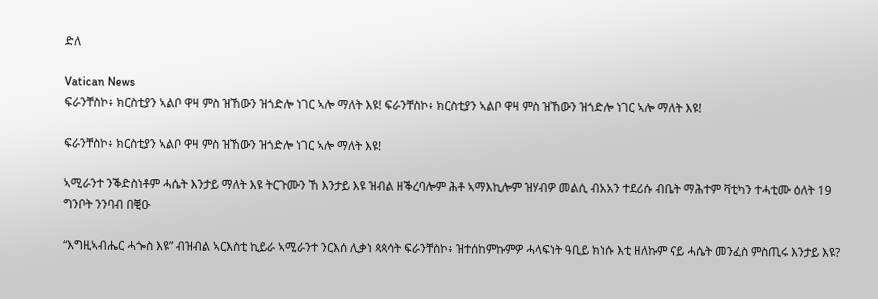ድለ

Vatican News
ፍራንቸስኮ፥ ክርስቲያን ኣልቦ ዋዛ ምስ ዝኸውን ዝጎድሎ ነገር ኣሎ ማለት እዩ! ፍራንቸስኮ፥ ክርስቲያን ኣልቦ ዋዛ ምስ ዝኸውን ዝጎድሎ ነገር ኣሎ ማለት እዩ!

ፍራንቸስኮ፥ ክርስቲያን ኣልቦ ዋዛ ምስ ዝኸውን ዝጎድሎ ነገር ኣሎ ማለት እዩ!

ኣሚራንተ ንቕድስነቶም ሓሴት እንታይ ማለት እዩ ትርጉሙን ኸ እንታይ እዩ ዝብል ዘቕረባሎም ሕቶ ኣማእኪሎም ዝሃብዎ መልሲ ብአአን ተደሪሱ ብቤት ማሕተም ቫቲካን ተሓቲሙ ዕለት 19 ግንቦት ንንባብ በቒዑ

“እግዚኣብሔር ሓጐስ እዩ” ብዝብል ኣርእስቲ ኪይራ ኣሚራንተ ንርእሰ ሊቃነ ጳጳሳት ፍራንቸስኮ፥ ዝተሰከምኩምዎ ሓላፍነት ዓቢይ ክነሱ እቲ ዘለኩም ናይ ሓሴት መንፈስ ምስጢሩ እንታይ እዩ?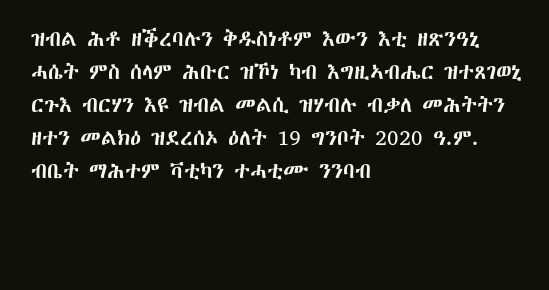ዝብል ሕቶ ዘቕረባሉን ቅዱስነቶም እውን እቲ ዘጽንዓኒ ሓሴት ምስ ሰላም ሕቡር ዝኾነ ካብ እግዚኣብሔር ዝተጸገወኒ ርጉእ ብርሃን እዩ ዝብል መልሲ ዝሃብሉ ብቃለ መሕትትን ዘተን መልክዕ ዝደረሰኦ ዕለት 19 ግንቦት 2020 ዓ.ም. ብቤት ማሕተም ቫቲካን ተሓቲሙ ንንባብ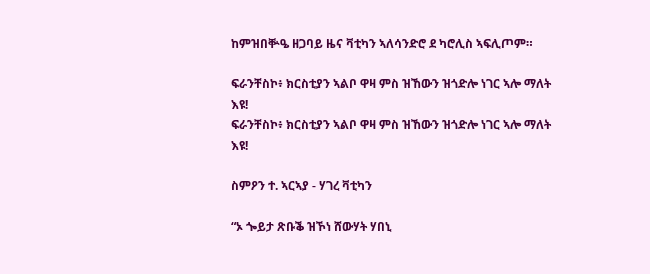ከምዝበቝዔ ዘጋባይ ዜና ቫቲካን ኣለሳንድሮ ደ ካሮሊስ ኣፍሊጦም።

ፍራንቸስኮ፥ ክርስቲያን ኣልቦ ዋዛ ምስ ዝኸውን ዝጎድሎ ነገር ኣሎ ማለት እዩ!
ፍራንቸስኮ፥ ክርስቲያን ኣልቦ ዋዛ ምስ ዝኸውን ዝጎድሎ ነገር ኣሎ ማለት እዩ!

ስምዖን ተ. ኣርኣያ - ሃገረ ቫቲካን

“ኦ ጐይታ ጽቡቕ ዝኾነ ሸውሃት ሃበኒ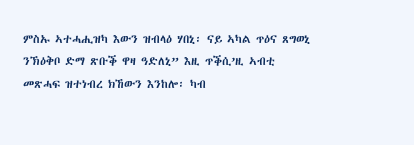ምስኡ ኣተሓሒዝካ እውን ዝብላዕ ሃበኒ፡ ናይ ኣካል ጥዕና ጸግወኒ ንኽዕቅቦ ድማ ጽቡቕ ዋዛ ዓድለኒ” እዚ ጥቕሲ’ዚ ኣብቲ መጽሓፍ ዝተነብረ ክኸውን እንከሎ፡ ካብ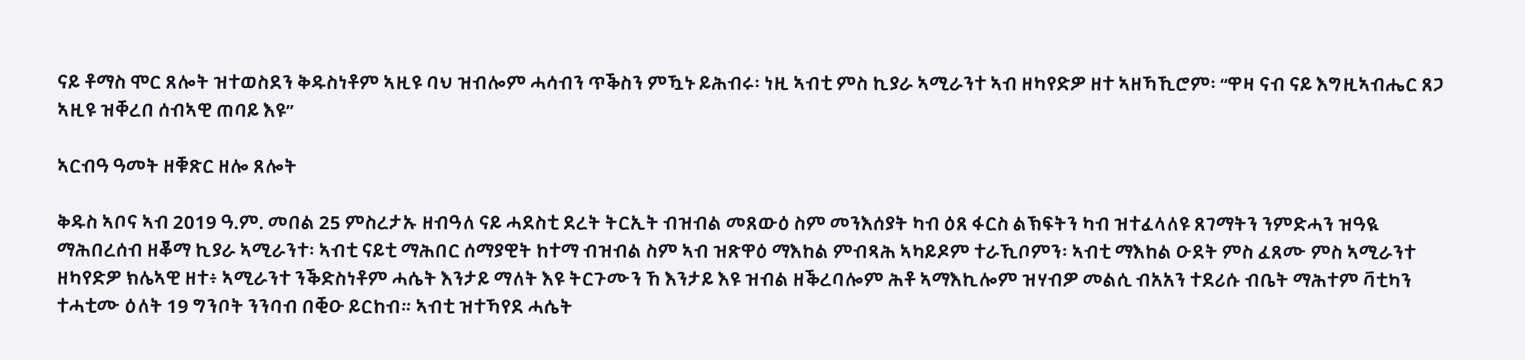ናይ ቶማስ ሞር ጸሎት ዝተወስደን ቅዱስነቶም ኣዚዩ ባህ ዝብሎም ሓሳብን ጥቕስን ምዃኑ ይሕብሩ፡ ነዚ ኣብቲ ምስ ኪያራ ኣሚራንተ ኣብ ዘካየድዎ ዘተ ኣዘኻኺሮም፡ “ዋዛ ናብ ናይ እግዚኣብሔር ጸጋ ኣዚዩ ዝቐረበ ሰብኣዊ ጠባይ እዩ”

ኣርብዓ ዓመት ዘቑጽር ዘሎ ጸሎት

ቅዱስ ኣቦና ኣብ 2019 ዓ.ም. መበል 25 ምስረታኡ ዘብዓለ ናይ ሓደስቲ ደረት ትርኢት ብዝብል መጸውዕ ስም መንእሰያት ካብ ዕጸ ፋርስ ልኽፍትን ካብ ዝተፈላለዩ ጸገማትን ንምድሓን ዝዓዪ ማሕበረሰብ ዘቖማ ኪያራ ኣሚራንተ፡ ኣብቲ ናይቲ ማሕበር ሰማያዊት ከተማ ብዝብል ስም ኣብ ዝጽዋዕ ማእከል ምብጻሕ ኣካይዶም ተራኺቦምን፡ ኣብቲ ማእከል ዑደት ምስ ፈጸሙ ምስ ኣሚራንተ ዘካየድዎ ክሌኣዊ ዘተ፥ ኣሚራንተ ንቕድስነቶም ሓሴት እንታይ ማለት እዩ ትርጉሙን ኸ እንታይ እዩ ዝብል ዘቕረባሎም ሕቶ ኣማእኪሎም ዝሃብዎ መልሲ ብአአን ተደሪሱ ብቤት ማሕተም ቫቲካን ተሓቲሙ ዕለት 19 ግንቦት ንንባብ በቒዑ ይርከብ። ኣብቲ ዝተኻየደ ሓሴት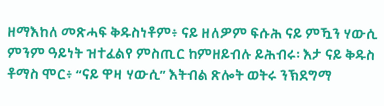ዘማእከለ መጽሓፍ ቅዱስነቶም፥ ናይ ዘለዎም ፍሱሕ ናይ ምዃን ሃውሲ ምንም ዓይነት ዝተፈልየ ምስጢር ከምዘይብሉ ይሕብሩ፡ እታ ናይ ቅዱስ ቶማስ ሞር፥ “ናይ ዋዛ ሃውሲ” እትብል ጽሎት ወትሩ ንኽደግማ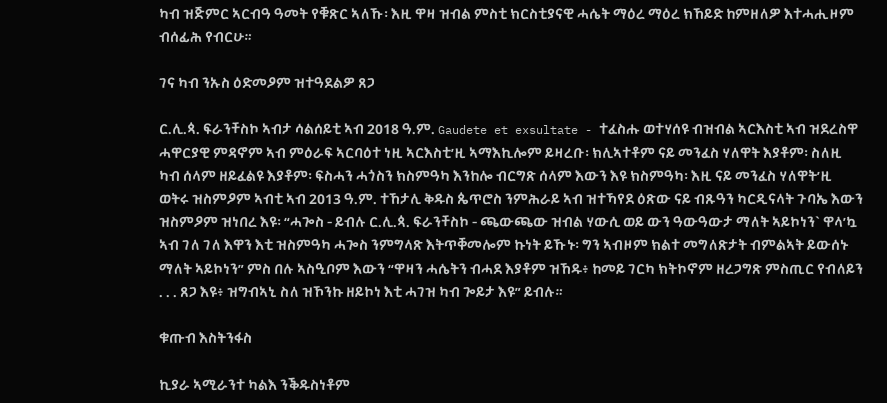ካብ ዝጅምር ኣርብዓ ዓመት የቑጽር ኣለኹ፡ እዚ ዋዛ ዝብል ምስቲ ክርስቲያናዊ ሓሴት ማዕረ ማዕረ ክኸይድ ከምዘለዎ እተሓሒዞም ብሰፊሕ የብርሁ።

ገና ካብ ንኡስ ዕድመዖም ዝተዓደልዎ ጸጋ

ር.ሊ.ጳ. ፍራንቸስኮ ኣብታ ሳልሰይቲ ኣብ 2018 ዓ.ም. Gaudete et exsultate - ተፈስሑ ወተሃሰዩ ብዝብል ኣርእስቲ ኣብ ዝደረስዋ ሓዋርያዊ ምዳኖም ኣብ ምዕራፍ ኣርባዕተ ነዚ ኣርእስቲ’ዚ ኣማእኪሎም ይዛረቡ፡ ክሊኣተቶም ናይ መንፈስ ሃለዋት እያቶም፡ ስለዚ ካብ ሰላም ዘይፈልዩ እያቶም፡ ፍስሓን ሓጎስን ክስምዓካ እንከሎ ብርግጽ ሰላም እውን እዩ ክስምዓካ፡ እዚ ናይ መንፈስ ሃለዋት’ዚ ወትሩ ዝስምዖም ኣብቲ ኣብ 2013 ዓ.ም. ተኸታሊ ቅዱስ ጴጥሮስ ንምሕራይ ኣብ ዝተኻየደ ዕጽው ናይ ብጹዓን ካርዲናላት ጉባኤ እውን ዝስምዖም ዝነበረ እዩ፡ “ሓጐስ - ይብሉ ር.ሊ.ጳ. ፍራንቸስኮ - ጫውጫው ዝብል ሃውሲ ወይ ውን ዓውዓውታ ማለት ኣይኮነን` ዋላ’ኳ ኣብ ገለ ገለ እዋን እቲ ዝስምዓካ ሓጐስ ንምግላጽ እትጥቐመሎም ኩነት ይኹኑ፡ ግን ኣብዞም ክልተ መግለጽታት ብምልኣት ይውሰኑ ማለት ኣይኮነን” ምስ በሉ ኣስዒቦም እውን “ዋዛን ሓሴትን ብሓደ እያቶም ዝኸዱ፥ ከመይ ገርካ ክትኮኖም ዘረጋግጽ ምስጢር የብለይን . . . ጸጋ እዩ፥ ዝግብኣኒ ስለ ዝኾንኩ ዘይኮነ እቲ ሓገዝ ካብ ጐይታ እዩ” ይብሉ።

ቁጡብ እስትንፋስ

ኪያራ ኣሚራንተ ካልእ ንቕዱስነቶም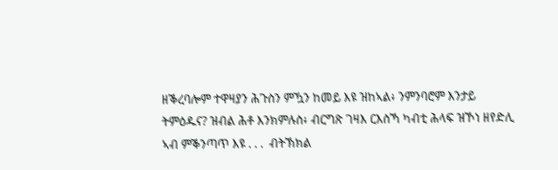ዘቕረባሎም ተዋዛያን ሕጉስን ምዃን ከመይ እዩ ዝከኣል፥ ንምንባሮም እንታይ ትምዕዱና? ዝብል ሕቶ እንክምሉስ፥ ብርግጽ ገዛእ ርእስኻ ካብቲ ሕላፍ ዝኾነ ዘየድሊ ኣብ ምቕንጣጥ እዩ . . .  ብትኽክል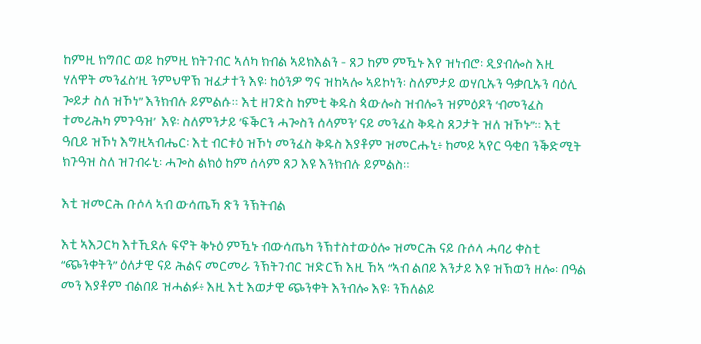ከምዚ ክግበር ወይ ከምዚ ክትገብር ኣለካ ክብል ኣይክእልን - ጸጋ ከም ምዃኑ እየ ዝነብሮ፡ ዲያብሎስ እዚ ሃለዋት መንፈስ’ዚ ንምህዋኽ ዝፈታተን እዩ፡ ከዕንዎ ግና ዝከኣሎ ኣይኮነን፡ ስለምታይ ወሃቢኡን ዓቃቢኡን ባዕሊ ጐይታ ስለ ዝኾነ” እንክብሉ ይምልሱ። እቲ ዘገድስ ከምቲ ቅዱስ ጳውሎስ ዝብሎን ዝምዕዶን ‘ብመንፈስ ተመሪሕካ ምጉዓዝ’  እዩ፡ ስለምንታይ ’ፍቕርን ሓጐስን ሰላምን’ ናይ መንፈስ ቅዱስ ጸጋታት ዝለ ዝኾኑ”። እቲ ዓቢይ ዝኾነ እግዚኣብሔር፡ እቲ ብርቱዕ ዝኾነ መንፈስ ቅዱስ እያቶም ዝመርሑኒ፥ ከመይ ኣየር ዓቂበ ንቕድሚት ክጉዓዝ ስለ ዝገብሩኒ፡ ሓጐስ ልክዕ ከም ሰላም ጸጋ እዩ እንክብሉ ይምልስ።

እቲ ዝመርሕ ቡሶላ ኣብ ውሳጤኻ ጽን ንኽትብል

እቲ ኣእጋርካ እተኺደሉ ፍኖት ቅኑዕ ምዃኑ ብውሳጤካ ንኽተስተውዕሎ ዝመርሕ ናይ ቡሶላ ሓባሪ ቀስቲ “ጭንቀትን” ዕለታዊ ናይ ሕልና መርመራ ንኽትገብር ዝድርኽ እዚ ኸኣ “ኣብ ልበይ እንታይ እዩ ዝኽወን ዘሎ፡ በዓል መን እያቶም ብልበይ ዝሓልፉ፥ እዚ እቲ እወታዊ ጭንቀት እንብሎ እዩ፡ ንኸለልይ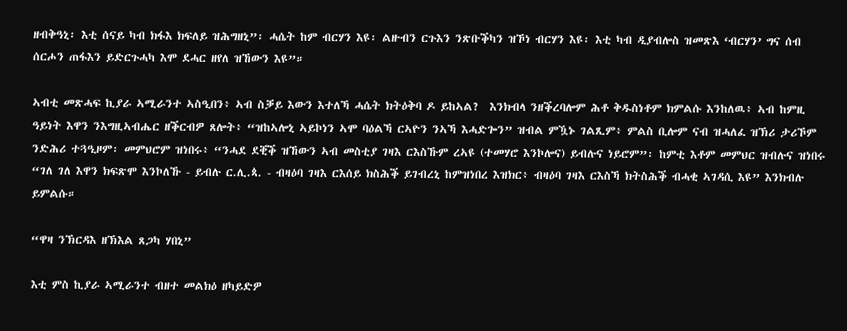ዘብቅዓኒ፡ እቲ ሰናይ ካብ ክፋእ ክፍለይ ዝሕግዘኒ”፡ ሓሴት ከም ብርሃን እዩ፡ ልዙብን ርጉእን ንጽቡቕካን ዝኾነ ብርሃን እዩ፡ እቲ ካብ ዲያብሎስ ዝመጽእ ‘ብርሃን’ ግና ሰብ ሰርሖን ጠፋእን ይድርጉሓካ እሞ ደሓር ዘየለ ዝኸውን እዩ”።

ኣብቲ መጽሓፍ ኪያራ ኣሚራንተ ኣስዒበን፥ ኣብ ስቓይ እውን እተለኻ ሓሴት ክትዕቅባ ዶ ይከኣል?  እንክብላ ንዘቕረባሎም ሕቶ ቅዱስነቶም ክምልሱ እንከለዉ፥ ኣብ ከምዚ ዓይነት እዋን ንእግዚኣብሔር ዘቕርብዎ ጸሎት፥ “ዝከኣሎኒ ኣይኮነን ኣሞ ባዕልኻ ርኣዮን ንኣኻ እሓድጐን” ዝብል ምዃኑ ገልጺም፥ ምልስ ቢሎም ናብ ዝሓለፈ ዝኽሪ ታሪኾም ንድሕሪ ተጓዒዞም፡ መምህሮም ዝነበሩ፥ “ንሓደ ደቒቕ ዝኸውን ኣብ መስቲያ ገዛእ ርእስኹም ረኣዩ (ተመሃሮ እንኮሎና) ይብሉና ነይሮም”፡ ከምቲ እቶም መምህር ዝብሉና ዝነበሩ “ገለ ገለ እዋን ክፍጽሞ እንኮለኹ - ይብሉ ር.ሊ.ጳ. - ብዛዕባ ገዛእ ርእሰይ ክስሕቕ ይገብረኒ ከምዝነበረ እዝክር፥ ብዛዕባ ገዛእ ርእስኻ ክትስሕቕ ብሓቂ ኣገዳሲ እዩ” እንክብሉ ይምልሱ።

“ዋዛ ንኽርዳእ ዘኽእል ጸጋካ ሃበኒ”

እቲ ምስ ኪያራ ኣሚራንተ ብዘተ መልክዕ ዘካይድዎ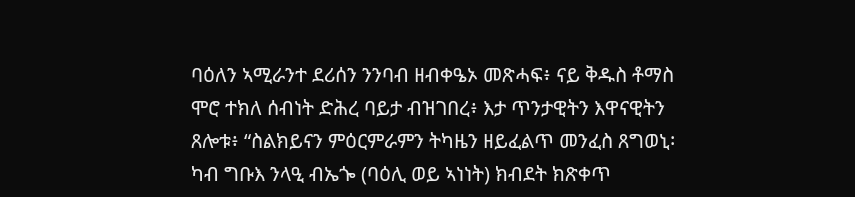ባዕለን ኣሚራንተ ደሪሰን ንንባብ ዘብቀዔኦ መጽሓፍ፥ ናይ ቅዱስ ቶማስ ሞሮ ተክለ ሰብነት ድሕረ ባይታ ብዝገበረ፥ እታ ጥንታዊትን እዋናዊትን ጸሎቱ፥ “ስልክይናን ምዕርምራምን ትካዜን ዘይፈልጥ መንፈስ ጸግወኒ፡ ካብ ግቡእ ንላዒ ብኤጐ (ባዕሊ ወይ ኣነነት) ክብደት ክጽቀጥ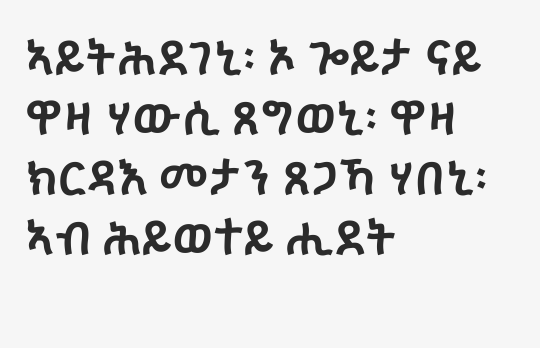ኣይትሕደገኒ፡ ኦ ጐይታ ናይ ዋዛ ሃውሲ ጸግወኒ፡ ዋዛ ክርዳእ መታን ጸጋኻ ሃበኒ፡ ኣብ ሕይወተይ ሒደት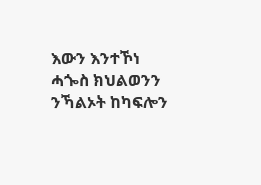እውን እንተኾነ ሓጐስ ክህልወንን ንኻልኦት ከካፍሎን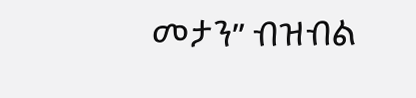መታን” ብዝብል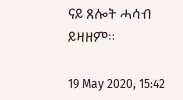ናይ ጸሎት ሓሳብ ይዛዘም።

19 May 2020, 15:42